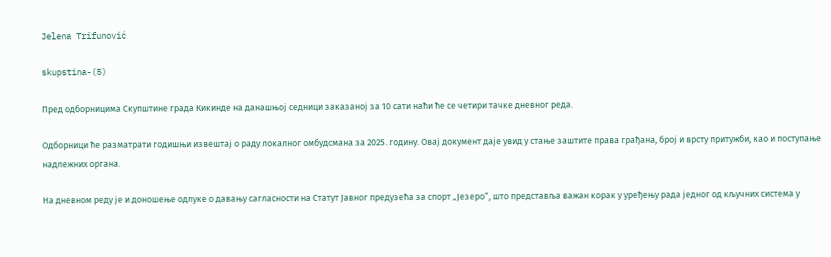Jelena Trifunović

skupstina-(5)

Пред одборницима Скупштине града Кикинде на данашњој седници заказаној за 10 сати наћи ће се четири тачке дневног реда.

Одборници ће разматрати годишњи извештај о раду локалног омбудсмана за 2025. годину. Овај документ даје увид у стање заштите права грађана, број и врсту притужби, као и поступање надлежних органа.

На дневном реду је и доношење одлуке о давању сагласности на Статут Јавног предузећа за спорт „Језеро“, што представља важан корак у уређењу рада једног од кључних система у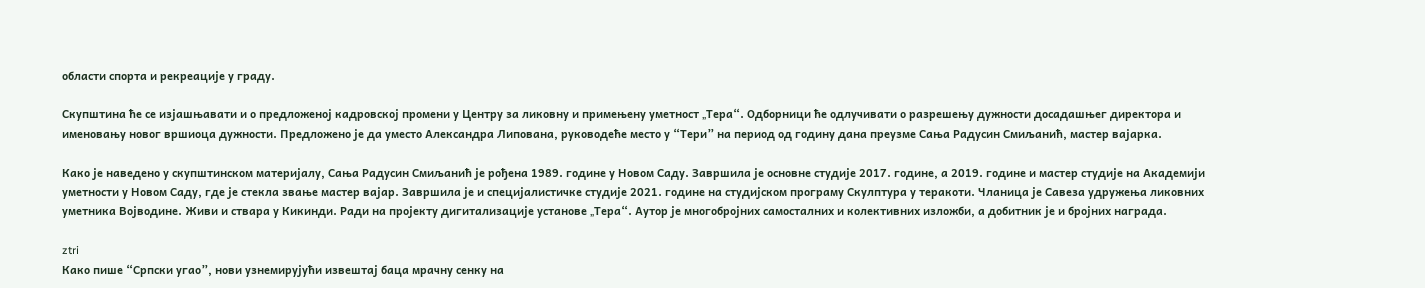области спорта и рекреације у граду.

Скупштина ће се изјашњавати и о предложеној кадровској промени у Центру за ликовну и примењену уметност „Teра“. Одборници ће одлучивати о разрешењу дужности досадашњег директора и именовању новог вршиоца дужности. Предложено је да уместо Александра Липована, руководеће место у “Тери” на период од годину дана преузме Сања Радусин Смиљанић, мастер вајарка.

Како је наведено у скупштинском материјалу, Сања Радусин Смиљанић је рођена 1989. године у Новом Саду. Завршила је основне студије 2017. године, а 2019. године и мастер студије на Академији уметности у Новом Саду, где је стекла звање мастер вајар. Завршила је и специјалистичке студије 2021. године на студијском програму Скулптура у теракоти. Чланица је Савеза удружења ликовних уметника Војводине. Живи и ствара у Кикинди. Ради на пројекту дигитализације установе „Teра“. Аутор је многобројних самосталних и колективних изложби, а добитник је и бројних награда.

ztri
Како пише “Српски угао”, нови узнемирујући извештај баца мрачну сенку на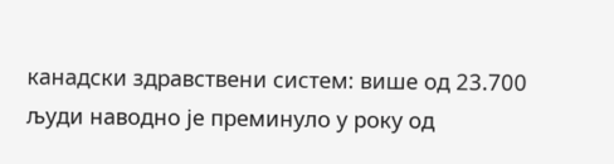канадски здравствени систем: више од 23.700 људи наводно је преминуло у року од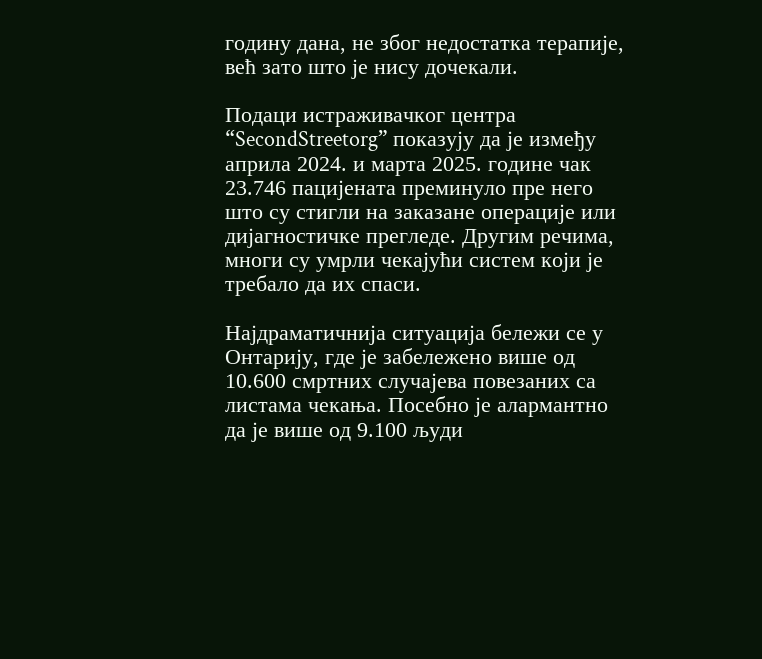годину дана, не због недостатка терапије, већ зато што је нису дочекали.

Подаци истраживачког центра “SecondStreetorg” показују да је између априла 2024. и марта 2025. године чак 23.746 пацијената преминуло пре него што су стигли на заказане операције или дијагностичке прегледе. Другим речима, многи су умрли чекајући систем који је требало да их спаси.

Најдраматичнија ситуација бележи се у Онтарију, где је забележено више од 10.600 смртних случајева повезаних са листама чекања. Посебно је алармантно да је више од 9.100 људи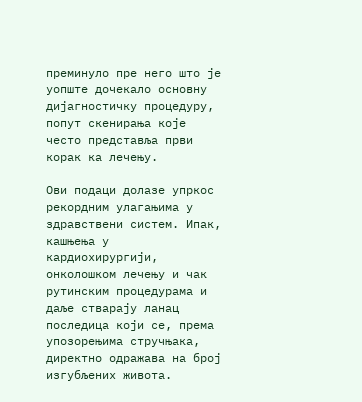преминуло пре него што је уопште дочекало основну дијагностичку процедуру, попут скенирања које често представља први корак ка лечењу.

Ови подаци долазе упркос рекордним улагањима у здравствени систем. Ипак, кашњења у кардиохирургији, онколошком лечењу и чак рутинским процедурама и даље стварају ланац последица који се, према упозорењима стручњака, директно одражава на број изгубљених живота.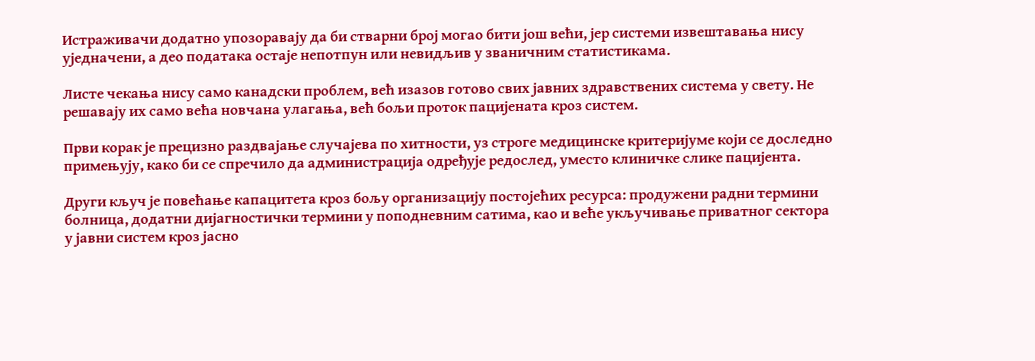Истраживачи додатно упозоравају да би стварни број могао бити још већи, јер системи извештавања нису уједначени, а део података остаје непотпун или невидљив у званичним статистикама.

Листе чекања нису само канадски проблем, већ изазов готово свих јавних здравствених система у свету. Не решавају их само већа новчана улагања, већ бољи проток пацијената кроз систем.

Први корак је прецизно раздвајање случајева по хитности, уз строге медицинске критеријуме који се доследно примењују, како би се спречило да администрација одређује редослед, уместо клиничке слике пацијента.

Други кључ је повећање капацитета кроз бољу организацију постојећих ресурса: продужени радни термини болница, додатни дијагностички термини у поподневним сатима, као и веће укључивање приватног сектора у јавни систем кроз јасно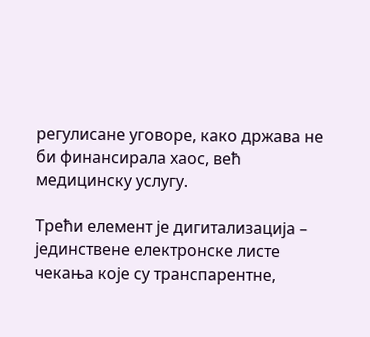регулисане уговоре, како држава не би финансирала хаос, већ медицинску услугу.

Трећи елемент је дигитализација – јединствене електронске листе чекања које су транспарентне,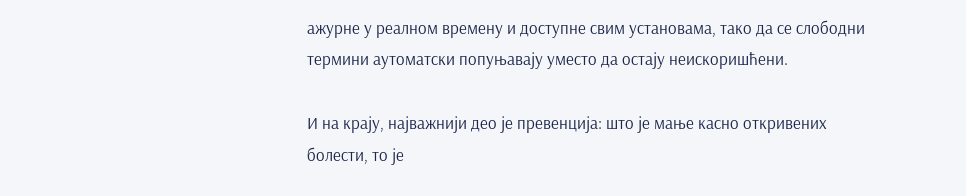ажурне у реалном времену и доступне свим установама, тако да се слободни термини аутоматски попуњавају уместо да остају неискоришћени.

И на крају, најважнији део је превенција: што је мање касно откривених болести, то је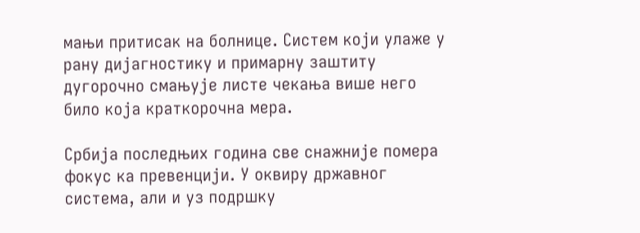мањи притисак на болнице. Систем који улаже у рану дијагностику и примарну заштиту дугорочно смањује листе чекања више него било која краткорочна мера.

Србија последњих година све снажније помера фокус ка превенцији. У оквиру државног система, али и уз подршку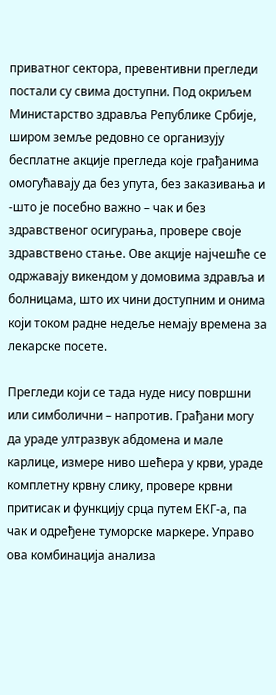приватног сектора, превентивни прегледи постали су свима доступни. Под окриљем Министарство здравља Републике Србије, широм земље редовно се организују бесплатне акције прегледа које грађанима омогућавају да без упута, без заказивања и -што је посебно важно – чак и без здравственог осигурања, провере своје здравствено стање. Ове акције најчешће се одржавају викендом у домовима здравља и болницама, што их чини доступним и онима који током радне недеље немају времена за лекарске посете.

Прегледи који се тада нуде нису површни или симболични – напротив. Грађани могу да ураде ултразвук абдомена и мале карлице, измере ниво шећера у крви, ураде комплетну крвну слику, провере крвни притисак и функцију срца путем ЕКГ-а, па чак и одређене туморске маркере. Управо ова комбинација анализа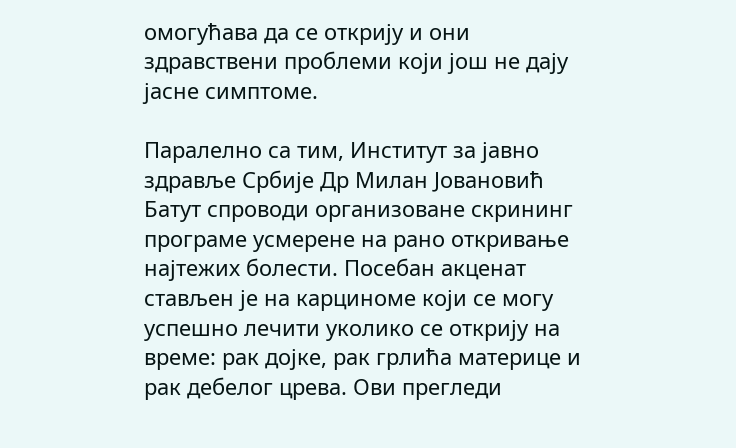омогућава да се открију и они здравствени проблеми који још не дају јасне симптоме.

Паралелно са тим, Институт за јавно здравље Србије Др Милан Јовановић Батут спроводи организоване скрининг програме усмерене на рано откривање најтежих болести. Посебан акценат стављен је на карциноме који се могу успешно лечити уколико се открију на време: рак дојке, рак грлића материце и рак дебелог црева. Ови прегледи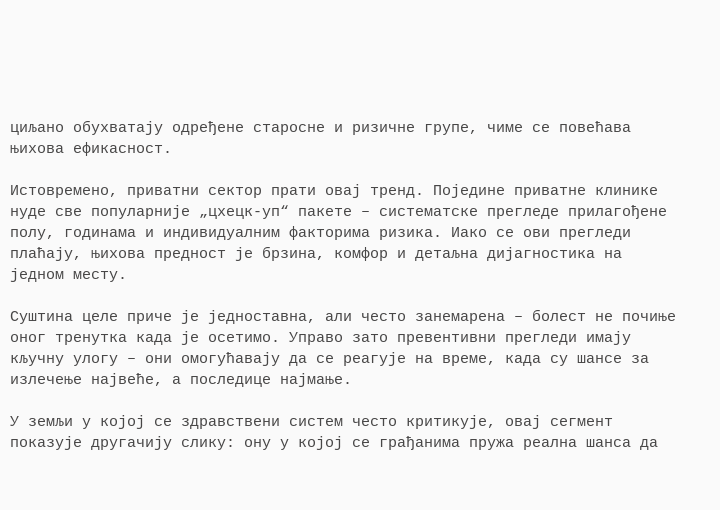циљано обухватају одређене старосне и ризичне групе, чиме се повећава њихова ефикасност.

Истовремено, приватни сектор прати овај тренд. Поједине приватне клинике нуде све популарније „цхецк-уп“ пакете – систематске прегледе прилагођене полу, годинама и индивидуалним факторима ризика. Иако се ови прегледи плаћају, њихова предност је брзина, комфор и детаљна дијагностика на једном месту.

Суштина целе приче је једноставна, али често занемарена – болест не почиње оног тренутка када је осетимо. Управо зато превентивни прегледи имају кључну улогу – они омогућавају да се реагује на време, када су шансе за излечење највеће, а последице најмање.

У земљи у којој се здравствени систем често критикује, овај сегмент показује другачију слику: ону у којој се грађанима пружа реална шанса да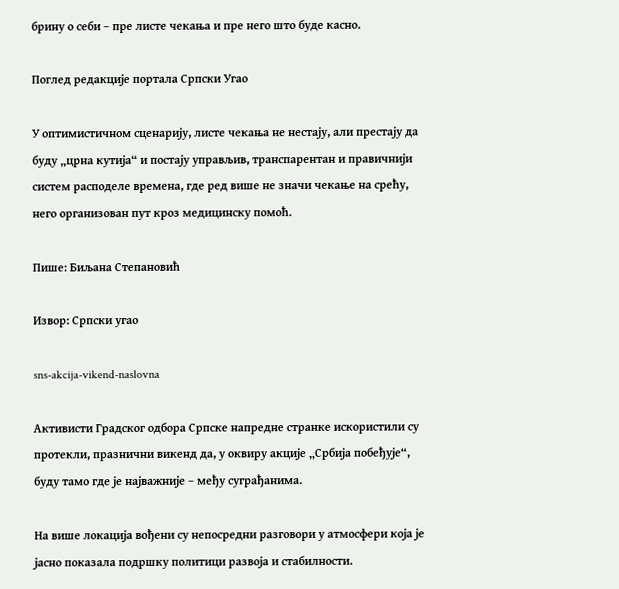брину о себи – пре листе чекања и пре него што буде касно.

Поглед редакције портала Српски Угао

У оптимистичном сценарију, листе чекања не нестају, али престају да буду „црна кутија“ и постају управљив, транспарентан и правичнији систем расподеле времена, где ред више не значи чекање на срећу, него организован пут кроз медицинску помоћ.

Пише: Биљана Степановић

Извор: Српски угао

sns-akcija-vikend-naslovna

Активисти Градског одбора Српске напредне странке искористили су протекли, празнични викенд да, у оквиру акције „Србија побеђује“, буду тамо где је најважније – међу суграђанима.

На више локација вођени су непосредни разговори у атмосфери која је јасно показала подршку политици развоја и стабилности.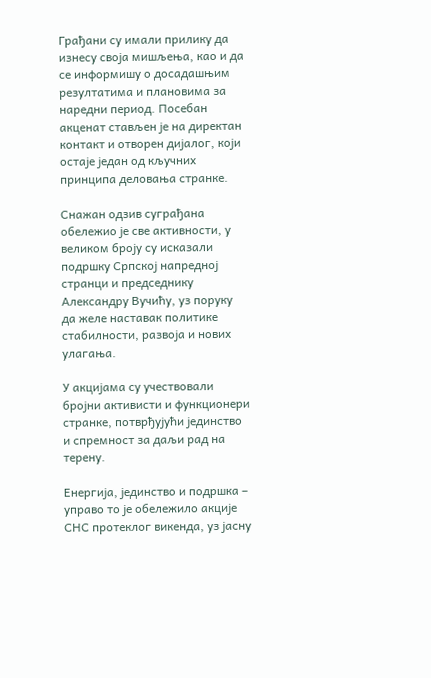Грађани су имали прилику да изнесу своја мишљења, као и да се информишу о досадашњим резултатима и плановима за наредни период. Посебан акценат стављен је на директан контакт и отворен дијалог, који остаје један од кључних принципа деловања странке.

Снажан одзив суграђана обележио је све активности, у великом броју су исказали подршку Српској напредној странци и председнику Александру Вучићу, уз поруку да желе наставак политике стабилности, развоја и нових улагања.

У акцијама су учествовали бројни активисти и функционери странке, потврђујући јединство и спремност за даљи рад на терену.

Енергија, јединство и подршка – управо то је обележило акције СНС протеклог викенда, уз јасну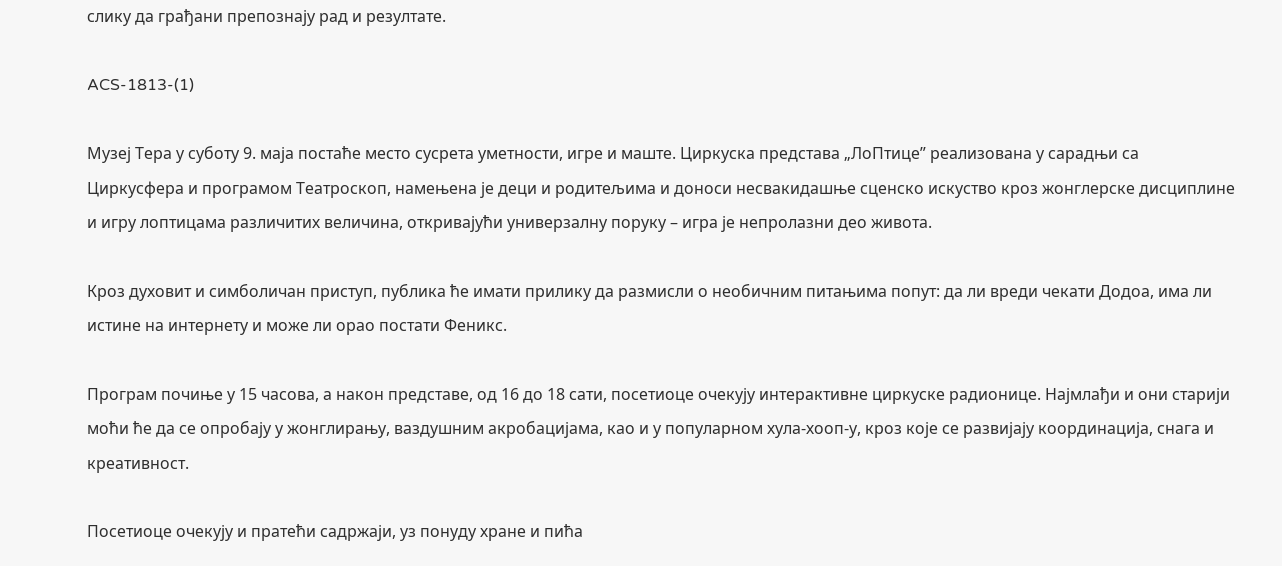слику да грађани препознају рад и резултате.

ACS-1813-(1)

Музеј Тера у суботу 9. маја постаће место сусрета уметности, игре и маште. Циркуска представа „ЛоПтице” реализована у сарадњи са Циркусфера и програмом Театроскоп, намењена је деци и родитељима и доноси несвакидашње сценско искуство кроз жонглерске дисциплине и игру лоптицама различитих величина, откривајући универзалну поруку – игра је непролазни део живота.

Кроз духовит и симболичан приступ, публика ће имати прилику да размисли о необичним питањима попут: да ли вреди чекати Додоа, има ли истине на интернету и може ли орао постати Феникс.

Програм почиње у 15 часова, а након представе, од 16 до 18 сати, посетиоце очекују интерактивне циркуске радионице. Најмлађи и они старији моћи ће да се опробају у жонглирању, ваздушним акробацијама, као и у популарном хула-хооп-у, кроз које се развијају координација, снага и креативност.

Посетиоце очекују и пратећи садржаји, уз понуду хране и пића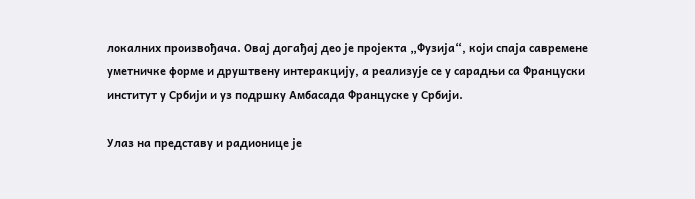локалних произвођача. Овај догађај део је пројекта „Фузија“, који спаја савремене уметничке форме и друштвену интеракцију, а реализује се у сарадњи са Француски институт у Србији и уз подршку Амбасада Француске у Србији.

Улаз на представу и радионице је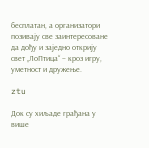бесплатан, а организатори позивају све заинтересоване да дођу и заједно открију свет „ЛоПтица“ – кроз игру, уметност и дружење.

ztu

Док су хиљаде грађана у више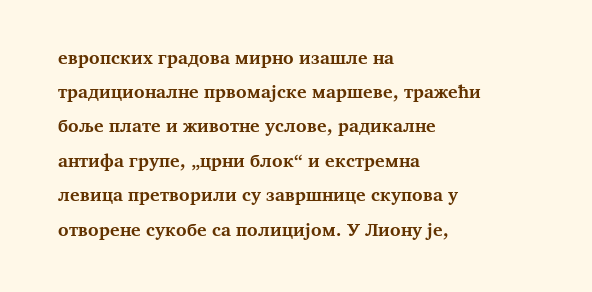европских градова мирно изашле на традиционалне првомајске маршеве, тражећи боље плате и животне услове, радикалне антифа групе, „црни блок“ и екстремна левица претворили су завршнице скупова у отворене сукобе са полицијом. У Лиону је,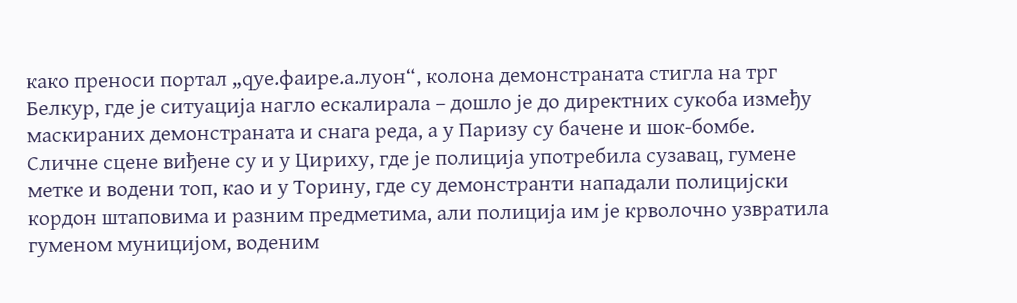како преноси портал „qуе.фаире.а.лyон“, колона демонстраната стигла на трг Белкур, где је ситуација нагло ескалирала – дошло је до директних сукоба између маскираних демонстраната и снага реда, а у Паризу су бачене и шок-бомбе. Сличне сцене виђене су и у Цириху, где је полиција употребила сузавац, гумене метке и водени топ, као и у Торину, где су демонстранти нападали полицијски кордон штаповима и разним предметима, али полиција им је крволочно узвратила гуменом муницијом, воденим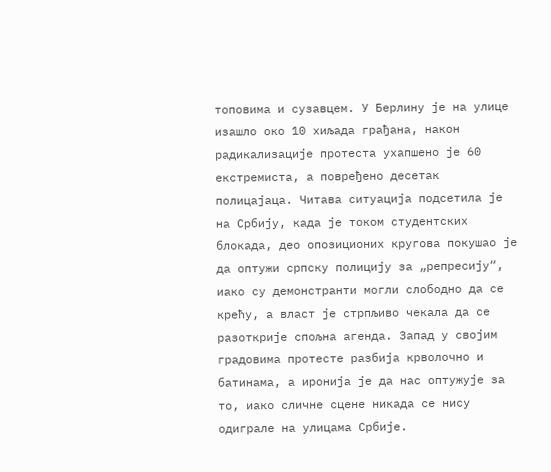топовима и сузавцем. У Берлину је на улице изашло око 10 хиљада грађана, након радикализације протеста ухапшено је 60 екстремиста, а повређено десетак полицајаца. Читава ситуација подсетила је на Србију, када је током студентских блокада, део опозиционих кругова покушао је да оптужи српску полицију за „репресију“, иако су демонстранти могли слободно да се крећу, а власт је стрпљиво чекала да се разоткрије спољна агенда. Запад у својим градовима протесте разбија крволочно и батинама, а иронија је да нас оптужује за то, иако сличне сцене никада се нису одиграле на улицама Србије.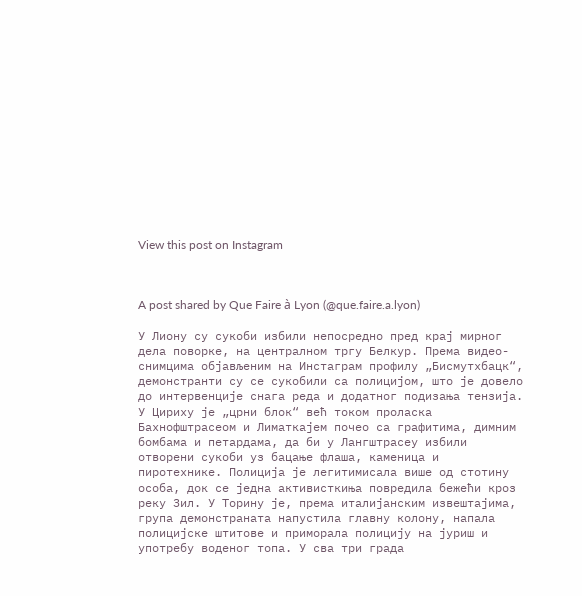View this post on Instagram



A post shared by Que Faire à Lyon (@que.faire.a.lyon)

У Лиону су сукоби избили непосредно пред крај мирног дела поворке, на централном тргу Белкур. Према видео-снимцима објављеним на Инстаграм профилу „Бисмутхбацк“, демонстранти су се сукобили са полицијом, што је довело до интервенције снага реда и додатног подизања тензија. У Цириху је „црни блок“ већ током проласка Бахнофштрасеом и Лиматкајем почео са графитима, димним бомбама и петардама, да би у Лангштрасеу избили отворени сукоби уз бацање флаша, каменица и пиротехнике. Полиција је легитимисала више од стотину особа, док се једна активисткиња повредила бежећи кроз реку Зил. У Торину је, према италијанским извештајима, група демонстраната напустила главну колону, напала полицијске штитове и приморала полицију на јуриш и употребу воденог топа. У сва три града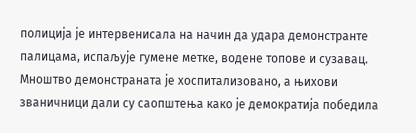полиција је интервенисала на начин да удара демонстранте палицама, испаљује гумене метке, водене топове и сузавац. Мноштво демонстраната је хоспитализовано, а њихови званичници дали су саопштења како је демократија победила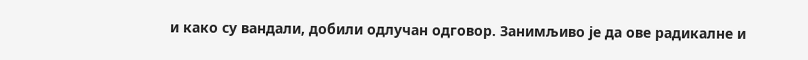и како су вандали, добили одлучан одговор. Занимљиво је да ове радикалне и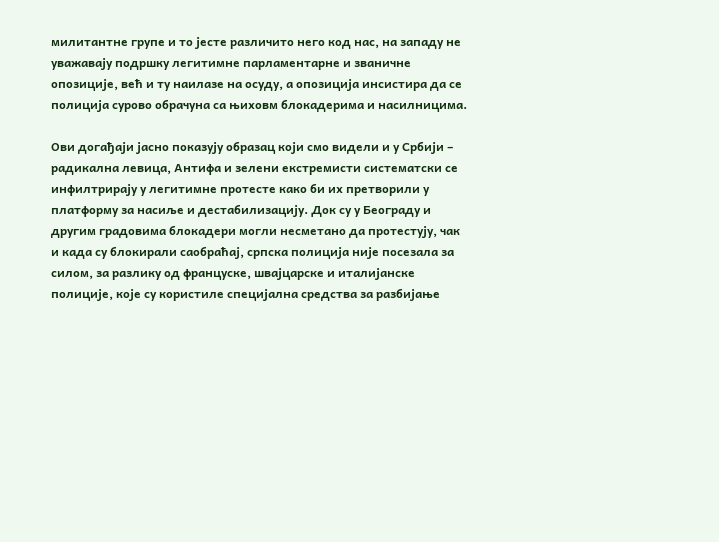милитантне групе и то јесте различито него код нас, на западу не уважавају подршку легитимне парламентарне и званичне опозиције, већ и ту наилазе на осуду, а опозиција инсистира да се полиција сурово обрачуна са њиховм блокадерима и насилницима.

Ови догађаји јасно показују образац који смо видели и у Србији – радикална левица, Антифа и зелени екстремисти систематски се инфилтрирају у легитимне протесте како би их претворили у платформу за насиље и дестабилизацију. Док су у Београду и другим градовима блокадери могли несметано да протестују, чак и када су блокирали саобраћај, српска полиција није посезала за силом, за разлику од француске, швајцарске и италијанске полиције, које су користиле специјална средства за разбијање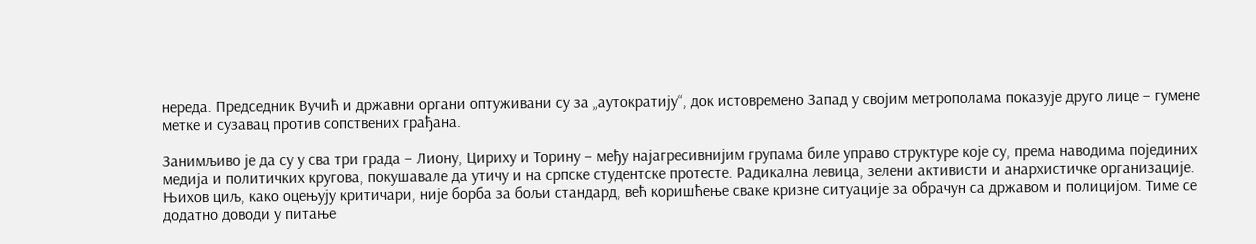нереда. Председник Вучић и државни органи оптуживани су за „аутократију“, док истовремено Запад у својим метрополама показује друго лице – гумене метке и сузавац против сопствених грађана.

Занимљиво је да су у сва три града – Лиону, Цириху и Торину – међу најагресивнијим групама биле управо структуре које су, према наводима појединих медија и политичких кругова, покушавале да утичу и на српске студентске протесте. Радикална левица, зелени активисти и анархистичке организације. Њихов циљ, како оцењују критичари, није борба за бољи стандард, већ коришћење сваке кризне ситуације за обрачун са државом и полицијом. Тиме се додатно доводи у питање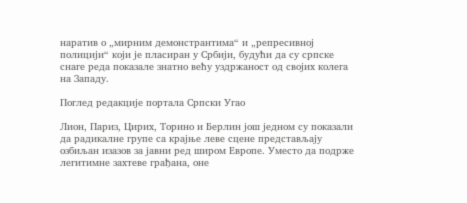наратив о „мирним демонстрантима“ и „репресивној полицији“ који је пласиран у Србији, будући да су српске снаге реда показале знатно већу уздржаност од својих колега на Западу.

Поглед редакције портала Српски Угао

Лион, Париз, Цирих, Торино и Берлин још једном су показали да радикалне групе са крајње леве сцене представљају озбиљан изазов за јавни ред широм Европе. Уместо да подрже легитимне захтеве грађана, оне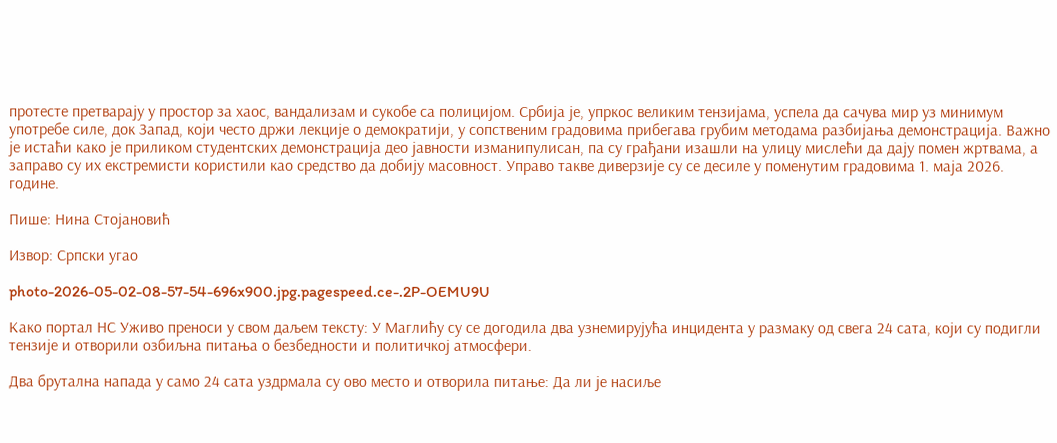протесте претварају у простор за хаос, вандализам и сукобе са полицијом. Србија је, упркос великим тензијама, успела да сачува мир уз минимум употребе силе, док Запад, који често држи лекције о демократији, у сопственим градовима прибегава грубим методама разбијања демонстрација. Важно је истаћи како је приликом студентских демонстрација део јавности изманипулисан, па су грађани изашли на улицу мислећи да дају помен жртвама, а заправо су их екстремисти користили као средство да добију масовност. Управо такве диверзије су се десиле у поменутим градовима 1. маја 2026. године.

Пише: Нина Стојановић

Извор: Српски угао

photo-2026-05-02-08-57-54-696x900.jpg.pagespeed.ce-.2P-OEMU9U

Како портал НС Уживо преноси у свом даљем тексту: У Маглићу су се догодила два узнемирујућа инцидента у размаку од свега 24 сата, који су подигли тензије и отворили озбиљна питања о безбедности и политичкој атмосфери.

Два брутална напада у само 24 сата уздрмала су ово место и отворила питање: Да ли је насиље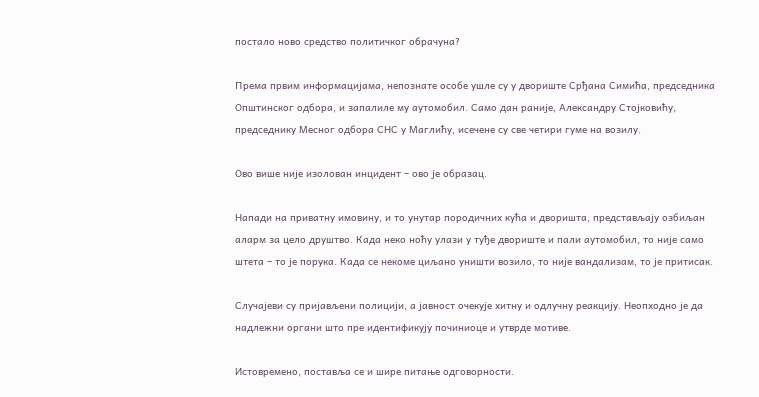постало ново средство политичког обрачуна?

Према првим информацијама, непознате особе ушле су у двориште Срђана Симића, председника Општинског одбора, и запалиле му аутомобил. Само дан раније, Александру Стојковићу, председнику Месног одбора СНС у Маглићу, исечене су све четири гуме на возилу.

Ово више није изолован инцидент – ово је образац.

Напади на приватну имовину, и то унутар породичних кућа и дворишта, представљају озбиљан аларм за цело друштво. Када неко ноћу улази у туђе двориште и пали аутомобил, то није само штета – то је порука. Када се некоме циљано уништи возило, то није вандализам, то је притисак.

Случајеви су пријављени полицији, а јавност очекује хитну и одлучну реакцију. Неопходно је да надлежни органи што пре идентификују починиоце и утврде мотиве.

Истовремено, поставља се и шире питање одговорности.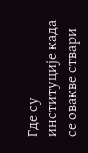Где су институције када се овакве ствари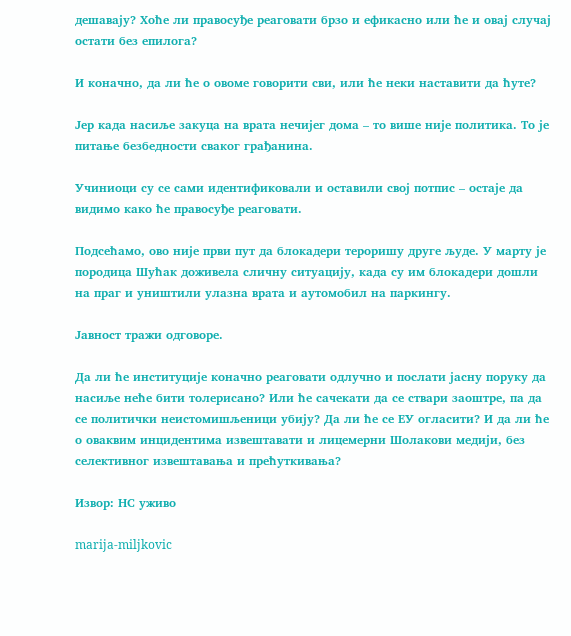дешавају? Хоће ли правосуђе реаговати брзо и ефикасно или ће и овај случај остати без епилога?

И коначно, да ли ће о овоме говорити сви, или ће неки наставити да ћуте?

Јер када насиље закуца на врата нечијег дома – то више није политика. То је питање безбедности сваког грађанина.

Учиниоци су се сами идентификовали и оставили свој потпис – остаје да видимо како ће правосуђе реаговати.

Подсећамо, ово није први пут да блокадери тероришу друге људе. У марту је породица Шућак доживела сличну ситуацију, када су им блокадери дошли на праг и уништили улазна врата и аутомобил на паркингу.

Јавност тражи одговоре.

Да ли ће институције коначно реаговати одлучно и послати јасну поруку да насиље неће бити толерисано? Или ће сачекати да се ствари заоштре, па да се политички неистомишљеници убију? Да ли ће се ЕУ огласити? И да ли ће о оваквим инцидентима извештавати и лицемерни Шолакови медији, без селективног извештавања и прећуткивања?

Извор: НС уживо

marija-miljkovic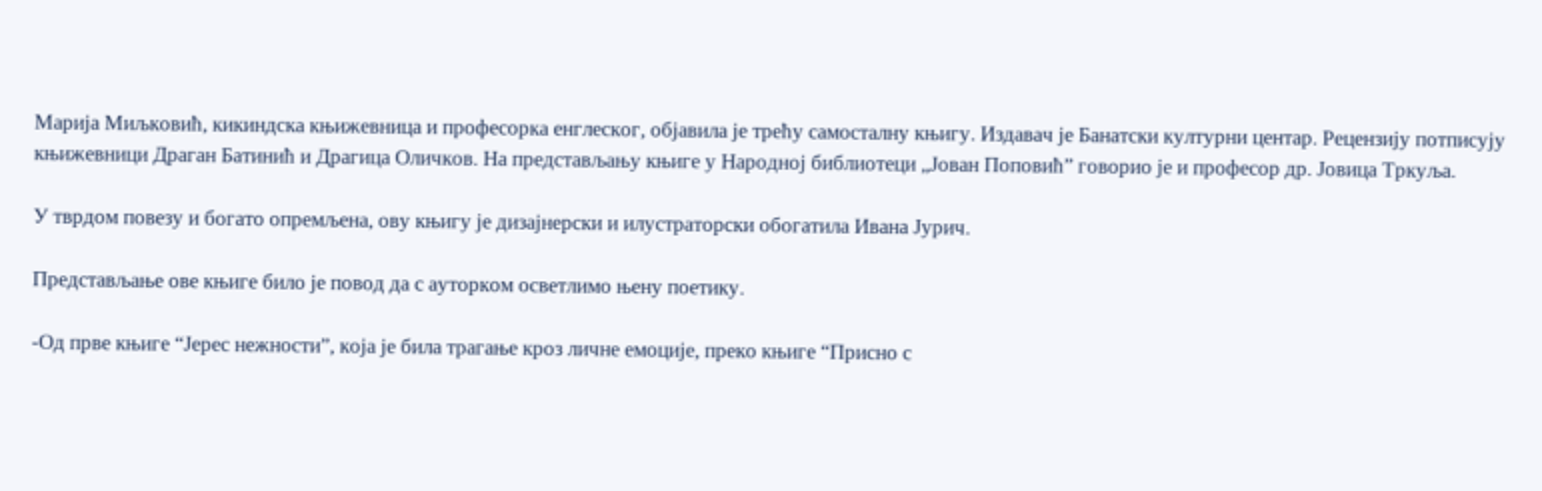Марија Миљковић, кикиндска књижевница и професорка енглеског, објавила је трећу самосталну књигу. Издавач је Банатски културни центар. Рецензију потписују књижевници Драган Батинић и Драгица Оличков. На представљању књиге у Народној библиотеци „Јован Поповић” говорио је и професор др. Јовица Тркуља.

У тврдом повезу и богато опремљена, ову књигу је дизајнерски и илустраторски обогатила Ивана Јурич.

Представљање ове књиге било је повод да с ауторком осветлимо њену поетику.

-Од прве књиге “Јерес нежности”, која је била трагање кроз личне емоције, преко књиге “Присно с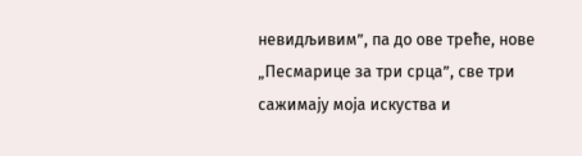невидљивим”, па до ове треће, нове „Песмарице за три срца”, све три сажимају моја искуства и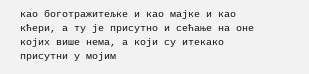као боготражитељке и као мајке и као кћери, а ту је присутно и сећање на оне којих више нема, а који су итекако присутни у мојим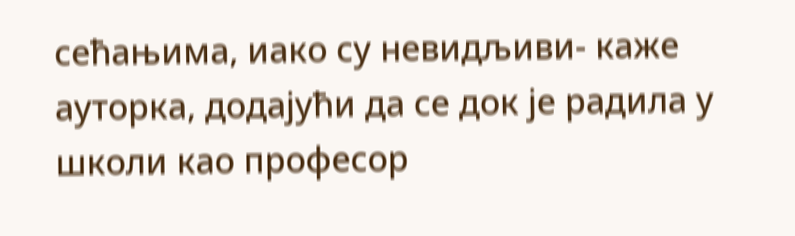сећањима, иако су невидљиви- каже ауторка, додајући да се док је радила у школи као професор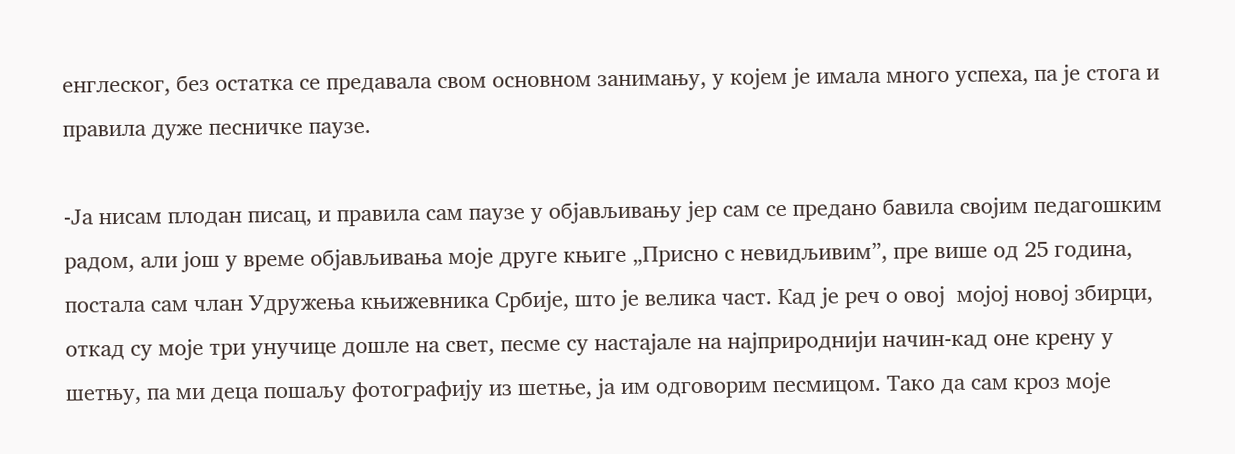енглеског, без остатка се предавала свом основном занимању, у којем је имала много успеха, па је стога и правила дуже песничке паузе.

-Ја нисам плодан писац, и правила сам паузе у објављивању јер сам се предано бавила својим педагошким радом, али још у време објављивања моје друге књиге „Присно с невидљивим”, пре више од 25 година, постала сам члан Удружења књижевника Србије, што је велика част. Кад је реч о овој  мојој новој збирци, откад су моје три унучице дошле на свет, песме су настајале на најприроднији начин-кад оне крену у шетњу, па ми деца пошаљу фотографију из шетње, ја им одговорим песмицом. Тако да сам кроз моје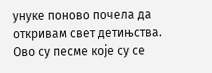унуке поново почела да откривам свет детињства. Ово су песме које су се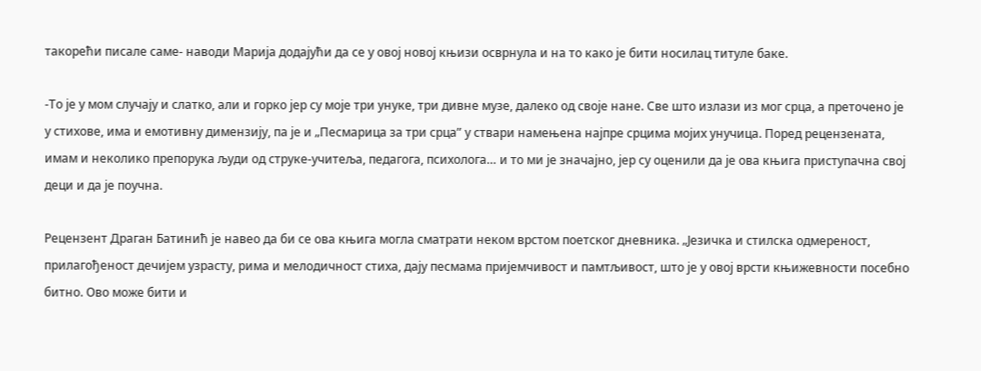такорећи писале саме- наводи Марија додајући да се у овој новој књизи осврнула и на то како је бити носилац титуле баке.

-То је у мом случају и слатко, али и горко јер су моје три унуке, три дивне музе, далеко од своје нане. Све што излази из мог срца, а преточено је у стихове, има и емотивну димензију, па је и „Песмарица за три срца” у ствари намењена најпре срцима мојих унучица. Поред рецензената, имам и неколико препорука људи од струке-учитеља, педагога, психолога… и то ми је значајно, јер су оценили да је ова књига приступачна свој деци и да је поучна.

Рецензент Драган Батинић је навео да би се ова књига могла сматрати неком врстом поетског дневника. „Језичка и стилска одмереност, прилагођеност дечијем узрасту, рима и мелодичност стиха, дају песмама пријемчивост и памтљивост, што је у овој врсти књижевности посебно битно. Ово може бити и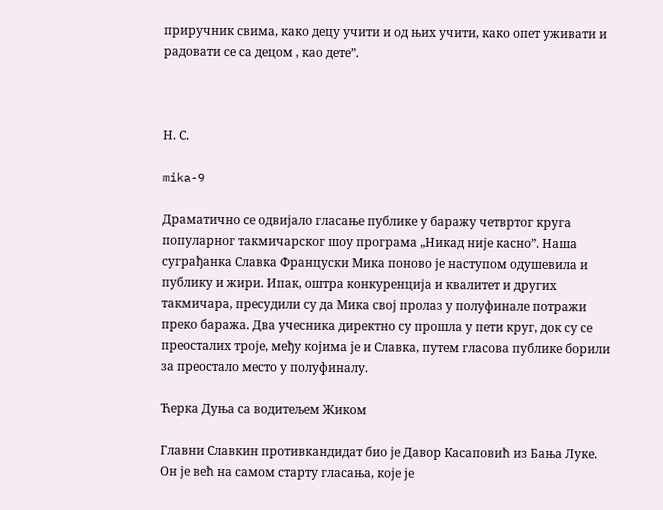приручник свима, како децу учити и од њих учити, како опет уживати и радовати се са децом , као дете”.



Н. С.

mika-9

Драматично се одвијало гласање публике у баражу четвртог круга популарног такмичарског шоу програма „Никад није касно”. Наша суграђанка Славка Француски Мика поново је наступом одушевила и публику и жири. Ипак, оштра конкуренција и квалитет и других такмичара, пресудили су да Мика свој пролаз у полуфинале потражи преко баража. Два учесника директно су прошла у пети круг, док су се преосталих троје, међу којима је и Славка, путем гласова публике борили за преостало место у полуфиналу.

Ћерка Дуња са водитељем Жиком

Главни Славкин противкандидат био је Давор Касаповић из Бања Луке. Он је већ на самом старту гласања, које је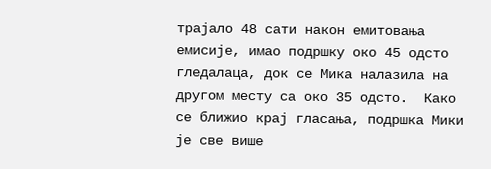трајало 48 сати након емитовања емисије, имао подршку око 45 одсто гледалаца, док се Мика налазила на другом месту са око 35 одсто.  Како се ближио крај гласања, подршка Мики је све више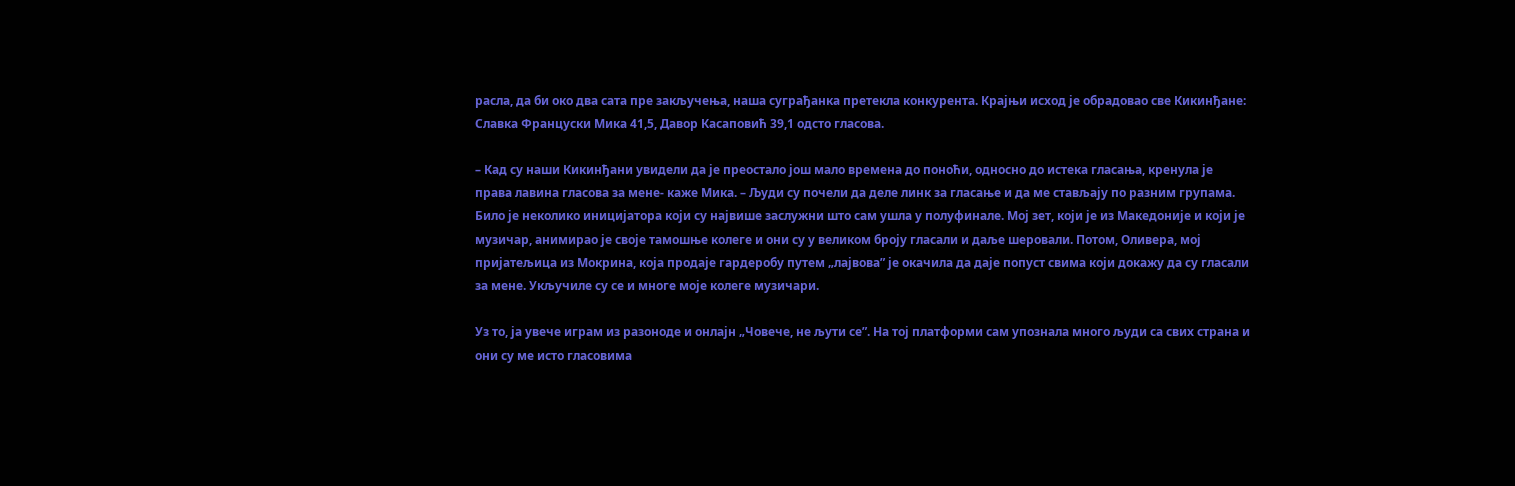расла, да би око два сата пре закључења, наша суграђанка претекла конкурента. Крајњи исход је обрадовао све Кикинђане: Славка Француски Мика 41,5, Давор Касаповић 39,1 одсто гласова.

– Кад су наши Кикинђани увидели да је преостало још мало времена до поноћи, односно до истека гласања, кренула је права лавина гласова за мене- каже Мика. – Људи су почели да деле линк за гласање и да ме стављају по разним групама. Било је неколико иницијатора који су највише заслужни што сам ушла у полуфинале. Мој зет, који је из Македоније и који је музичар, анимирао је своје тамошње колеге и они су у великом броју гласали и даље шеровали. Потом, Оливера, мој пријатељица из Мокрина, која продаје гардеробу путем „лајвова” је окачила да даје попуст свима који докажу да су гласали за мене. Укључиле су се и многе моје колеге музичари.

Уз то, ја увече играм из разоноде и онлајн „Човече, не љути се”. На тој платформи сам упознала много људи са свих страна и они су ме исто гласовима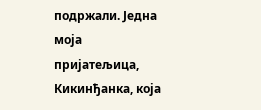подржали. Једна моја пријатељица, Кикинђанка, која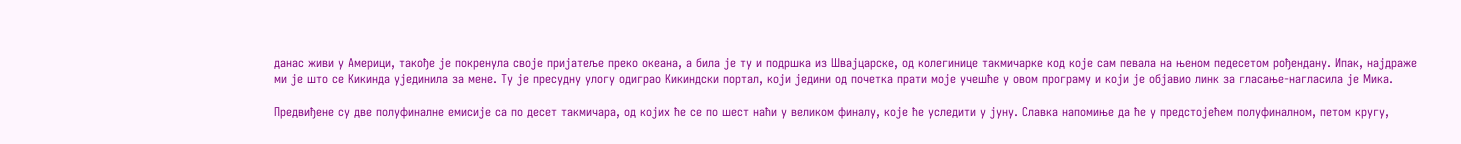данас живи у Америци, такође је покренула своје пријатеље преко океана, а била је ту и подршка из Швајцарске, од колегинице такмичарке код које сам певала на њеном педесетом рођендану. Ипак, најдраже ми је што се Кикинда ујединила за мене. Ту је пресудну улогу одиграо Кикиндски портал, који једини од почетка прати моје учешће у овом програму и који је објавио линк за гласање-нагласила је Мика.

Предвиђене су две полуфиналне емисије са по десет такмичара, од којих ће се по шест наћи у великом финалу, које ће уследити у јуну. Славка напомиње да ће у предстојећем полуфиналном, петом кругу,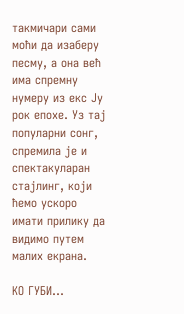такмичари сами моћи да изаберу песму, а она већ има спремну нумеру из екс Ју рок епохе. Уз тај популарни сонг, спремила је и спектакуларан стајлинг, који ћемо ускоро имати прилику да видимо путем малих екрана.

КО ГУБИ…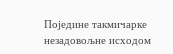Поједине такмичарке незадовољне исходом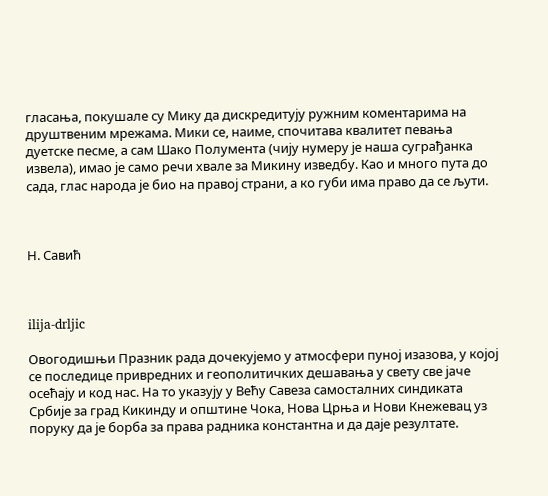гласања, покушале су Мику да дискредитују ружним коментарима на друштвеним мрежама. Мики се, наиме, спочитава квалитет певања дуетске песме, а сам Шако Полумента (чију нумеру је наша суграђанка извела), имао је само речи хвале за Микину изведбу. Као и много пута до сада, глас народа је био на правој страни, а ко губи има право да се љути.



Н. Савић



ilija-drljic

Овогодишњи Празник рада дочекујемо у атмосфери пуној изазова, у којој се последице привредних и геополитичких дешавања у свету све јаче осећају и код нас. На то указују у Већу Савеза самосталних синдиката Србије за град Кикинду и општине Чока, Нова Црња и Нови Кнежевац уз поруку да је борба за права радника константна и да даје резултате.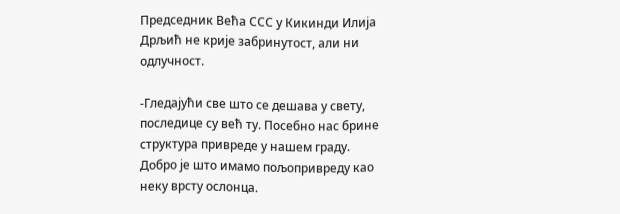Председник Већа ССС у Кикинди Илија Дрљић не крије забринутост, али ни одлучност.

-Гледајући све што се дешава у свету, последице су већ ту. Посебно нас брине структура привреде у нашем граду. Добро је што имамо пољопривреду као неку врсту ослонца.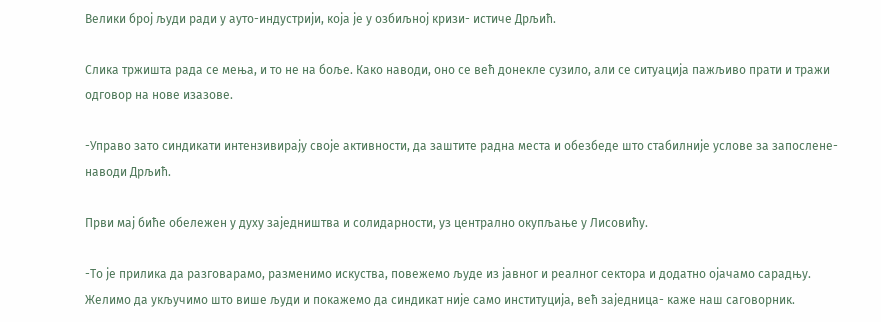Велики број људи ради у ауто-индустрији, која је у озбиљној кризи- истиче Дрљић.

Слика тржишта рада се мења, и то не на боље. Како наводи, оно се већ донекле сузило, али се ситуација пажљиво прати и тражи одговор на нове изазове.

-Управо зато синдикати интензивирају своје активности, да заштите радна места и обезбеде што стабилније услове за запослене- наводи Дрљић.

Први мај биће обележен у духу заједништва и солидарности, уз централно окупљање у Лисовићу.

-То је прилика да разговарамо, разменимо искуства, повежемо људе из јавног и реалног сектора и додатно ојачамо сарадњу. Желимо да укључимо што више људи и покажемо да синдикат није само институција, већ заједница- каже наш саговорник.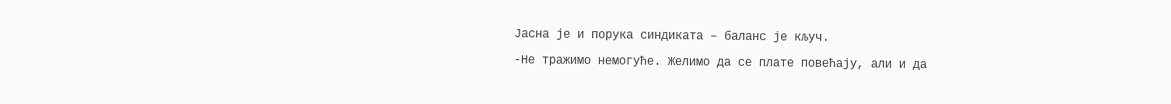Јасна је и порука синдиката – баланс је кључ.

-Не тражимо немогуће. Желимо да се плате повећају, али и да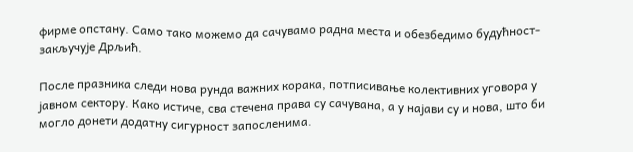фирме опстану. Само тако можемо да сачувамо радна места и обезбедимо будућност- закључује Дрљић.

После празника следи нова рунда важних корака, потписивање колективних уговора у јавном сектору. Како истиче, сва стечена права су сачувана, а у најави су и нова, што би могло донети додатну сигурност запосленима.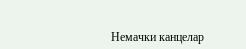Немачки канцелар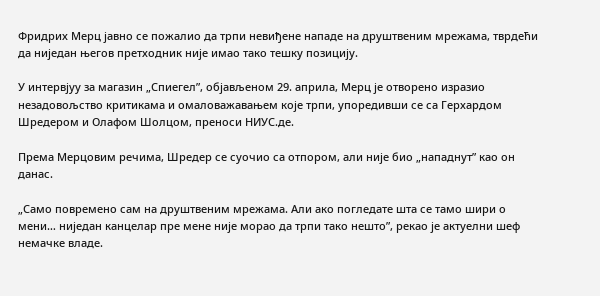Фридрих Мерц јавно се пожалио да трпи невиђене нападе на друштвеним мрежама, тврдећи да ниједан његов претходник није имао тако тешку позицију.

У интервјуу за магазин „Спиегел”, објављеном 29. априла, Мерц је отворено изразио незадовољство критикама и омаловажавањем које трпи, упоредивши се са Герхардом Шредером и Олафом Шолцом, преноси НИУС.де.

Према Мерцовим речима, Шредер се суочио са отпором, али није био „нападнут” као он данас.

„Само повремено сам на друштвеним мрежама. Али ако погледате шта се тамо шири о мени… ниједан канцелар пре мене није морао да трпи тако нешто”, рекао је актуелни шеф немачке владе.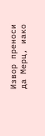Извор преноси да Мерц, иако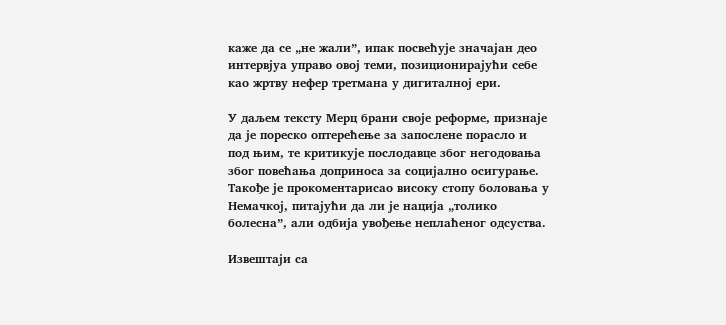каже да се „не жали”, ипак посвећује значајан део интервјуа управо овој теми, позиционирајући себе као жртву нефер третмана у дигиталној ери.

У даљем тексту Мерц брани своје реформе, признаје да је пореско оптерећење за запослене порасло и под њим, те критикује послодавце због негодовања због повећања доприноса за социјално осигурање. Такође је прокоментарисао високу стопу боловања у Немачкој, питајући да ли је нација „толико болесна”, али одбија увођење неплаћеног одсуства.

Извештаји са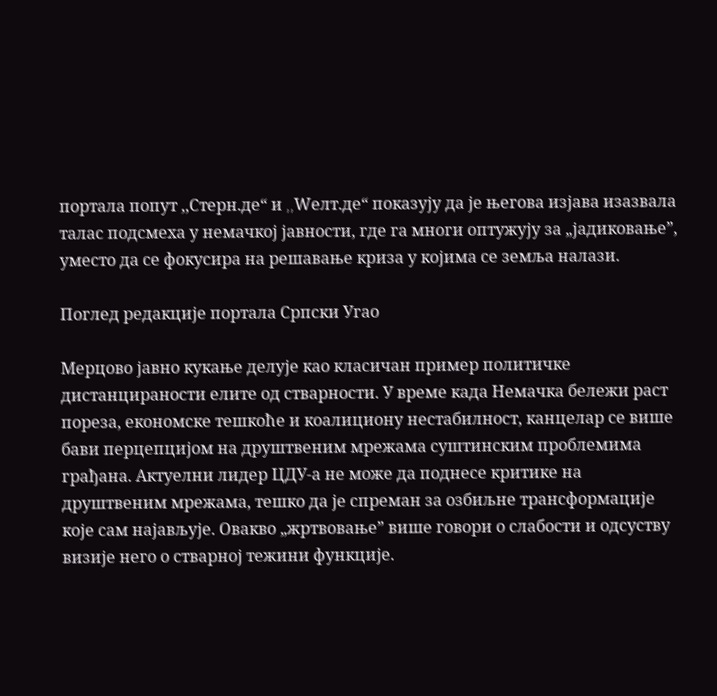портала попут ,,Стерн.де“ и ,,Wелт.де“ показују да је његова изјава изазвала талас подсмеха у немачкој јавности, где га многи оптужују за „јадиковање”, уместо да се фокусира на решавање криза у којима се земља налази.

Поглед редакције портала Српски Угао

Мерцово јавно кукање делује као класичан пример политичке дистанцираности елите од стварности. У време када Немачка бележи раст пореза, економске тешкоће и коалициону нестабилност, канцелар се више бави перцепцијом на друштвеним мрежама суштинским проблемима грађана. Актуелни лидер ЦДУ-а не може да поднесе критике на друштвеним мрежама, тешко да је спреман за озбиљне трансформације које сам најављује. Овакво „жртвовање” више говори о слабости и одсуству визије него о стварној тежини функције.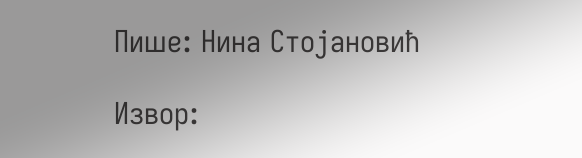Пише: Нина Стојановић

Извор: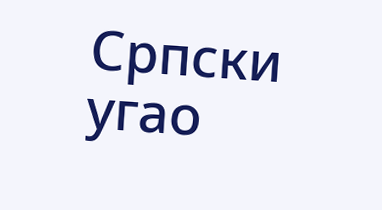Српски угао